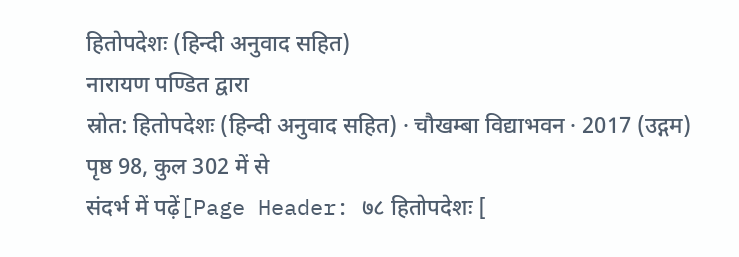हितोपदेशः (हिन्दी अनुवाद सहित)
नारायण पण्डित द्वारा
स्रोत: हितोपदेशः (हिन्दी अनुवाद सहित) · चौखम्बा विद्याभवन · 2017 (उद्गम)
पृष्ठ 98, कुल 302 में से
संदर्भ में पढ़ें[Page Header: ७८ हितोपदेशः [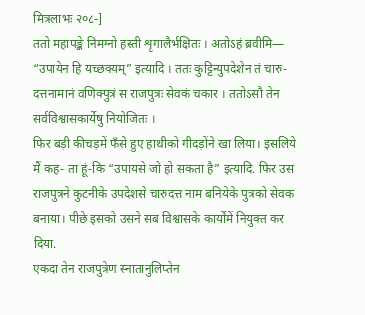मित्रलाभः २०८-]
ततो महापङ्के निमग्नो हस्ती शृगालैर्भक्षितः । अतोऽहं ब्रवीमि— “उपायेन हि यच्छक्यम्” इत्यादि । ततः कुट्टिन्युपदेशेन तं चारु- दत्तनामानं वणिक्पुत्रं स राजपुत्रः सेवकं चकार । ततोऽसौ तेन सर्वविश्वासकार्येषु नियोजितः ।
फिर बड़ी कीचड़में फँसे हुए हाथीको गीदड़ोंने खा लिया। इसलिये मैं कह- ता हूं-कि “उपायसे जो हो सकता है” इत्यादि. फिर उस राजपुत्रने कुटनीके उपदेशसे चारुदत्त नाम बनियेके पुत्रको सेवक बनाया। पीछे इसको उसने सब विश्वासके कार्योंमें नियुक्त कर दिया.
एकदा तेन राजपुत्रेण स्नातानुलिप्तेन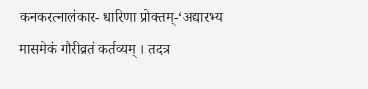कनकरत्नालंकार- धारिणा प्रोक्तम्-‘अद्यारभ्य मासमेकं गौरीव्रतं कर्तव्यम् । तदत्र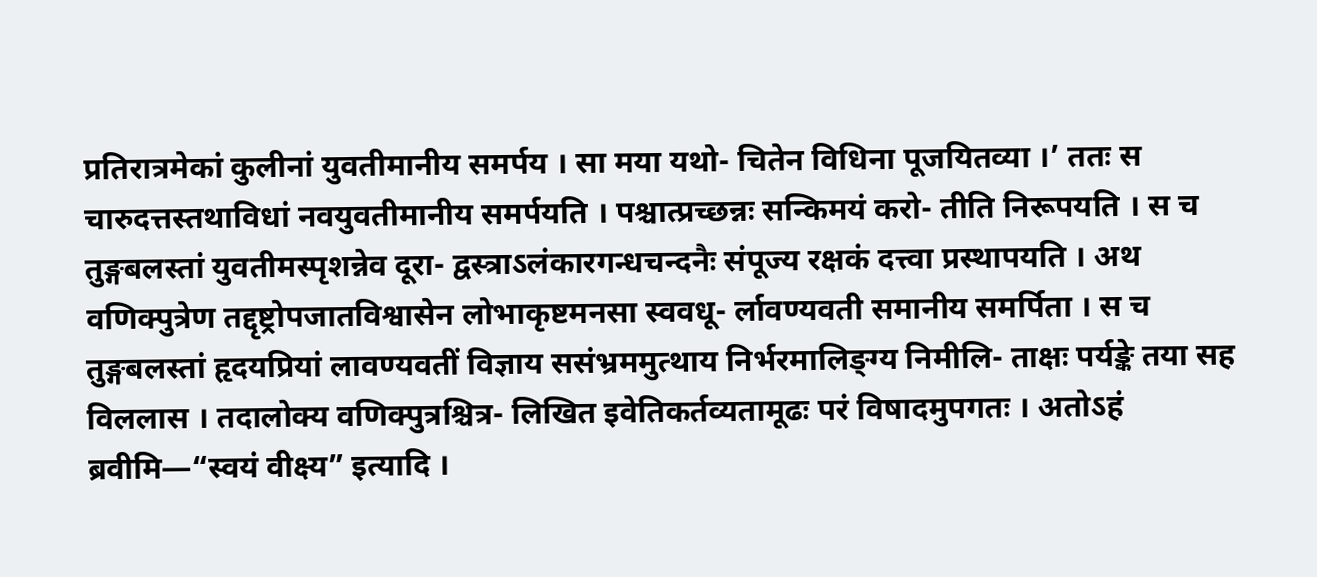प्रतिरात्रमेकां कुलीनां युवतीमानीय समर्पय । सा मया यथो- चितेन विधिना पूजयितव्या ।’ ततः स चारुदत्तस्तथाविधां नवयुवतीमानीय समर्पयति । पश्चात्प्रच्छन्नः सन्किमयं करो- तीति निरूपयति । स च तुङ्गबलस्तां युवतीमस्पृशन्नेव दूरा- द्वस्त्राऽलंकारगन्धचन्दनैः संपूज्य रक्षकं दत्त्वा प्रस्थापयति । अथ वणिक्पुत्रेण तद्दृष्ट्रोपजातविश्वासेन लोभाकृष्टमनसा स्ववधू- र्लावण्यवती समानीय समर्पिता । स च तुङ्गबलस्तां हृदयप्रियां लावण्यवतीं विज्ञाय ससंभ्रममुत्थाय निर्भरमालिङ्ग्य निमीलि- ताक्षः पर्यङ्के तया सह विललास । तदालोक्य वणिक्पुत्रश्चित्र- लिखित इवेतिकर्तव्यतामूढः परं विषादमुपगतः । अतोऽहं ब्रवीमि—“स्वयं वीक्ष्य” इत्यादि ।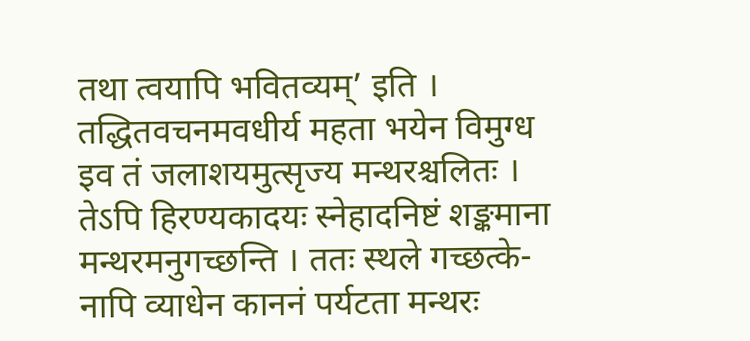तथा त्वयापि भवितव्यम्’ इति । तद्धितवचनमवधीर्य महता भयेन विमुग्ध इव तं जलाशयमुत्सृज्य मन्थरश्चलितः । तेऽपि हिरण्यकादयः स्नेहादनिष्टं शङ्कमाना मन्थरमनुगच्छन्ति । ततः स्थले गच्छत्के- नापि व्याधेन काननं पर्यटता मन्थरः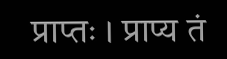प्राप्तः । प्राप्य तं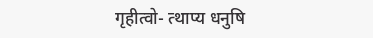गृहीत्वो- त्थाप्य धनुषि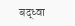बद्ध्वा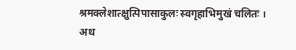श्रमक्लेशात्क्षुत्पिपासाकुलः स्वगृहाभिमुखं चलितः । अथ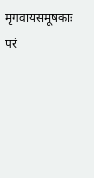मृगवायसमूषकाः परं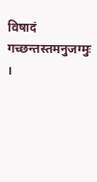विषादं गच्छन्तस्तमनुजग्मुः ।